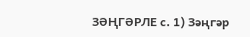ЗӘҢГӘРЛЕ с. 1) Зәңгәр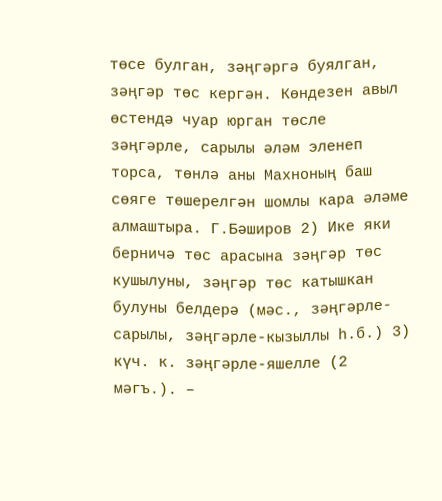төсе булган, зәңгәргә буялган, зәңгәр төс кергән. Көндезен авыл өстендә чуар юрган төсле зәңгәрле, сарылы әләм эленеп торса, төнлә аны Махноның баш сөяге төшерелгән шомлы кара әләме алмаштыра. Г.Бәширов 2) Ике яки берничә төс арасына зәңгәр төс кушылуны, зәңгәр төс катышкан булуны белдерә (мәс., зәңгәрле-сарылы, зәңгәрле-кызыллы һ.б.) 3) күч. к. зәңгәрле-яшелле (2 мәгъ.). –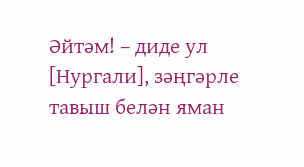Әйтәм! – диде ул [Нургали], зәңгәрле тавыш белән яман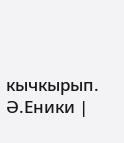кычкырып. Ә.Еники |